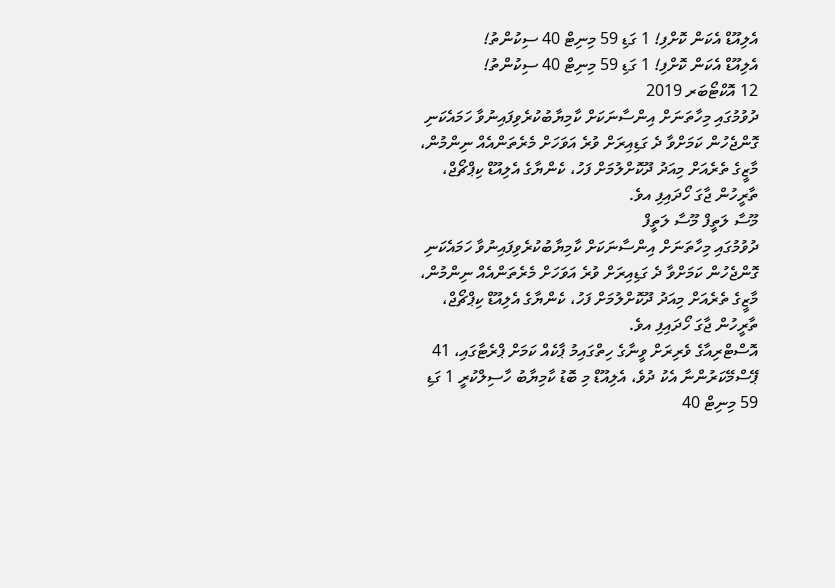އެލިއޫޑް އެކަން ކޮށްފި! 1 ގަޑި 59 މިނިޓް 40 ސިކުންތު!
އެލިއޫޑް އެކަން ކޮށްފި! 1 ގަޑި 59 މިނިޓް 40 ސިކުންތު!
12 އޮކްޓޯބަރ 2019
ދުވުމުގައި މިހާތަނަށް އިންސާނަކަށް ކާމިޔާބުކުރެވިފައިނުވާ ހަމައެކަނި ގޮންޖެހުން ކަމަށްވާ ދެ ގަޑިއިރަށް ވުރެ އަވަހަށް މެރެތަންއެއް ނިންމުން، މާޒީގެ ތެރެއަށް މިއަދު ދޫކޮށްލުމަށް ފަހު، ކެންޔާގެ އެލިއޫޑް ކިޕްޗޯޖް، ތާރީހުން ޖާގަ ހޯދައިފި އވެ.
މޫސާ ލަތީފް މޫސާ ލަތީފް
ދުވުމުގައި މިހާތަނަށް އިންސާނަކަށް ކާމިޔާބުކުރެވިފައިނުވާ ހަމައެކަނި ގޮންޖެހުން ކަމަށްވާ ދެ ގަޑިއިރަށް ވުރެ އަވަހަށް މެރެތަންއެއް ނިންމުން، މާޒީގެ ތެރެއަށް މިއަދު ދޫކޮށްލުމަށް ފަހު، ކެންޔާގެ އެލިއޫޑް ކިޕްޗޯޖް، ތާރީހުން ޖާގަ ހޯދައިފި އވެ.
އޮސްޓްރިއާގެ ވެރިރަށް ވީނާގެ ހިތްގައިމު ޕާކެއް ކަމަށް ޕްރެޓާގައި، 41 ޕޭސްމޭކަރުންނާ އެކު ދުވެ، އެލިއޫޑް މި ބޮޑު ކާމިޔާބު ހާސިލްކުރީ 1 ގަޑި 59 މިނިޓް 40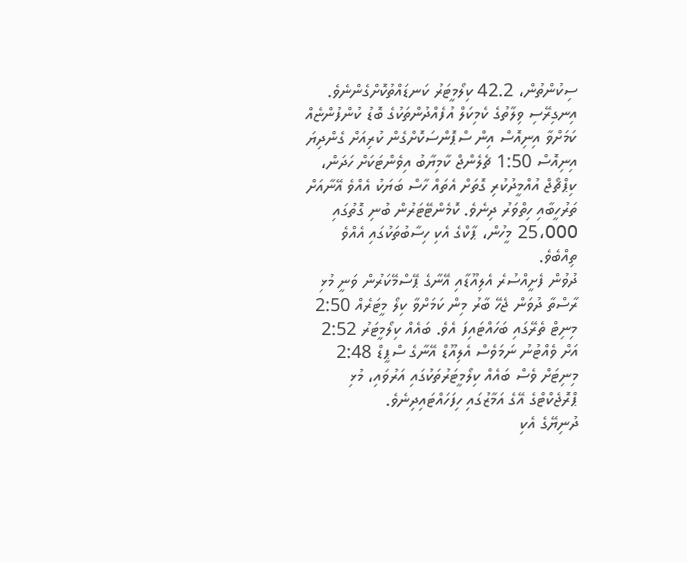ސިކުންތުން، 42.2 ކިލޯމީޓަރު ކަނޑައްތުކޮށްގެންނެވެ.
އިނގިރޭސި ވިލާތުގެ ކެމިކަލް އުފެއްދުންތަކުގެ ބޮޑު ކުންފުންޏެއް ކަމަށްވާ އިނިއޮސް އިން ސްޕޮންސަކޮށްގެން ކުރިއަށް ގެންދިޔަ އިނިއޮސް 1:50 ޗެލެންޖް ކާމިޔާބު އިވެންޓަކަށް ހަދަން، ކިޕްޗޯޖް އުއްމީދުކުރި ގޮތަށް އެތައް ހާސް ބަޔަކު އެއްވެ އޭނާއަށް ތަރުހީބާއި ހިތްވަރު ދިނެވެ. ކޮމެންޓޭޓަރުން ބުނި ގޮތުގައި 25،000 މީހުން، ޕާކްގެ އެކި ހިސާބުތަކުގައި އެއްވެ ތިއްބެވެ.
ދުވުން ފެށީއްސުރެ އެލިއޫޑާއި އޭނާގެ ޕޭސްމޭކަރުން ވަނީ މުޅި ރާސްތާ ދުވަން ޖެހޭ ބާރު މިން ކަމަށްވާ ކިލޯ މީޓަރެއް 2:50 މިނިޓް ތެރޭގައި ބަހައްޓައިފަ އެވެ. ބައެއް ކިލޯމީޓަރު 2:52 އަށް ވެއްޓުނު ނަމަވެސް އެލިއޫޑް އޭނާގެ ސްޕީޑް 2:48 މިނިޓަށް ވެސް ބައެއް ކިލޯމީޓަރުތަކުގައި އަރުވައި، މުޅި ޕްރޮޖެކްޓްގެ އޭގެ އަމާޒުގައި ހިފަހައްޓައިދިނެވެ.
ދުނިޔޭގެ އެކި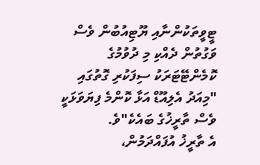ޓީވީތަކުންނާއި ޔޫޓިއުބުން ވެސް ވަގުތުން ދެއްކި މި ދުވުމުގެ ކޮމެންޓޭޓަރަކު ސިފަކުރި ގޮތުގައި "މިއަދު އެލިއޫޑް އަޅާ ކޮންމެ ފިޔަވަޅަކީ ވެސް ތާރީޚުގެ ބައެކެ"ވެ.
އެ ތާރީޚު އުފައްދަމުން،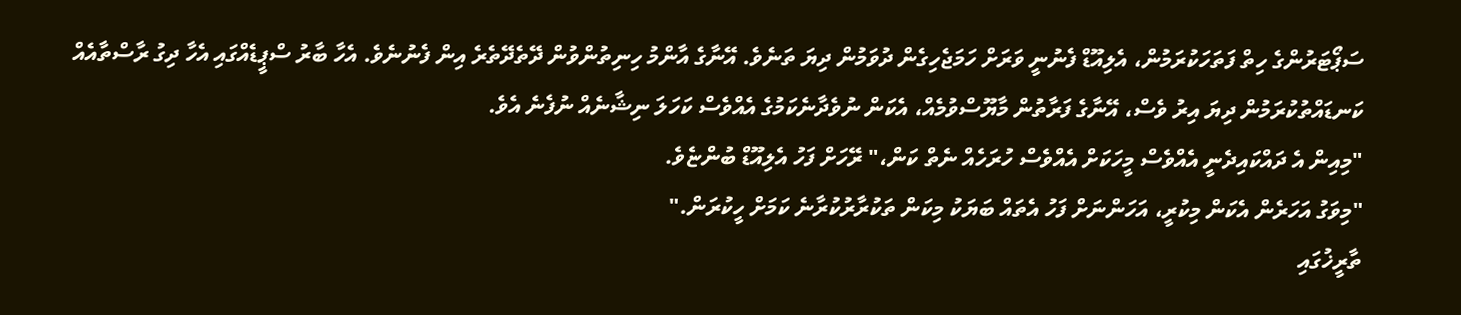ސަޕޯޓަރުންގެ ހިތް ފަތަހަކުރަމުން، އެލިއޫޑް ފެނުނީ ވަރަށް ހަމަޖެހިގެން ދުވަމުން ދިޔަ ތަނެވެ. އޭނާގެ އާންމު ހިނިތުންވުން ދޭތެދޭތެރެ އިން ފެނުނެވެ. އެހާ ބާރު ސްޕީޑެއްގައި އެހާ ދިގު ރާސްތާއެއް ކަނޑައްތުކުރަމުން ދިޔަ އިރު ވެސް، އޭނާގެ ފަރާތުން މާޔޫސްވުމެއް، އެކަން ނުވެދާނެކަމުގެ އެއްވެސް ކަހަލަ ނިޝާނެއް ނުފެނެ އެވެ.
"މިއިން އެ ދައްކައިދެނީ އެއްވެސް މީހަކަށް އެއްވެސް ހުރަހެއް ނެތް ކަން،" ރޭހަށް ފަހު އެލިއޫޑް ބުންޏެވެ.
"މިވަގު އަހަރެން އެކަން މިކުރީ، އަހަންނަށް ފަހު އެތައް ބަޔަކު މިކަން ތަކުރާރުކުރާނެ ކަމަށް ހީކުރަން."
ތާރީޚުގައި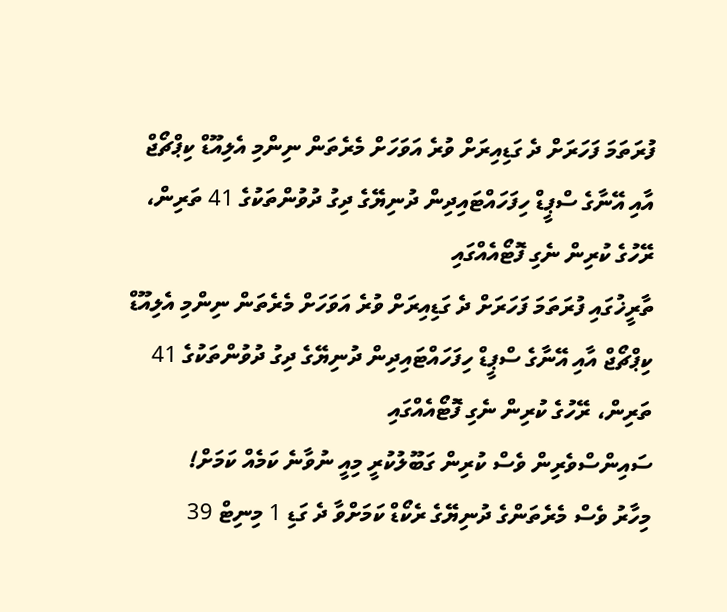ފުރަތަމަ ފަހަރަށް ދެ ގަޑިއިރަށް ވުރެ އަވަހަށް މެރެތަން ނިންމި އެލިއޫޑް ކިޕްޗޯޖް އާއި އޭނާގެ ސްޕީޑް ހިފަހައްޓައިދިން ދުނިޔޭގެ ދިގު ދުވުންތަކުގެ 41 ތަރިން، ރޭހުގެ ކުރިން ނެގި ފޮޓޯއެއްގައި
ތާރީޚުގައި ފުރަތަމަ ފަހަރަށް ދެ ގަޑިއިރަށް ވުރެ އަވަހަށް މެރެތަން ނިންމި އެލިއޫޑް ކިޕްޗޯޖް އާއި އޭނާގެ ސްޕީޑް ހިފަހައްޓައިދިން ދުނިޔޭގެ ދިގު ދުވުންތަކުގެ 41 ތަރިން، ރޭހުގެ ކުރިން ނެގި ފޮޓޯއެއްގައި
ސައިންސްވެރިން ވެސް ކުރިން ގަބޫލުކުރީ މިއީ ނުވާނެ ކަމެއް ކަމަށް!
މިހާރު ވެސް މެރެތަންގެ ދުނިޔޭގެ ރެކޯޑް ކަމަށްވާ ދެ ގަޑި 1 މިނިޓް 39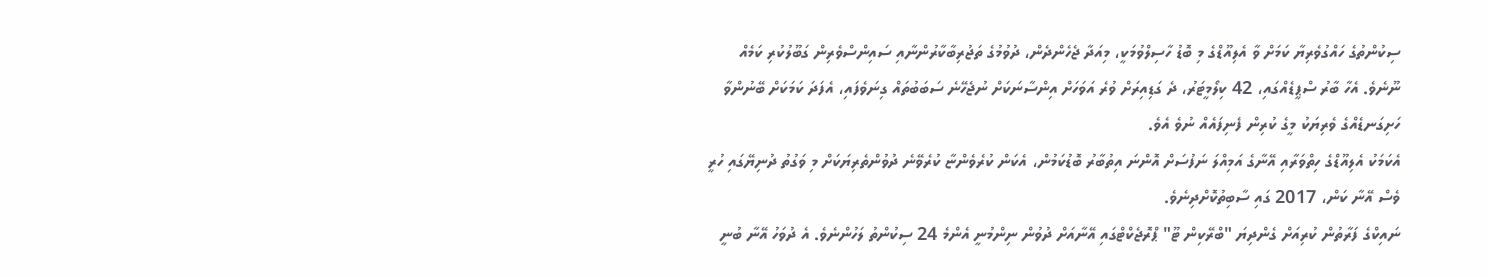ސިކުންތުގެ ހައްގުވެރިޔާ ކަމަށް ވާ އެލިއޫޑްގެ މި ބޮޑު ހާސިލްވުމަކީ، މިއަދާ ޖެހެންދެން، ދުވުމުގެ ތަޖުރިބާކާރުންނާއި ސައިންސްވެރިން ގަބޫލުކުރި ކަމެއް ނޫނެވެ. އެހާ ބާރު ސްޕީޑެއްގައި، 42 ކިލޯމީޓަރު، ދެ ގަޑިއިރަށް ވުރެ އަވަހަށް އިންސާނަކަށް ނުޖެހޭނެ ސަބަބުތައް ގިނަވެފައި، އެފަދަ ކަމަކަށް ބޭނުންވާ ހަށިގަނޑެއްގެ ވެރިޔަކު މީގެ ކުރިން ފެނިފައެއް ނުވެ އެވެ.
އެކަމަކު އެލިއޫޑްގެ ހިތްވަރާއި އޭނާގެ އަމިއްލަ ނަފުސަށް އޮންނަ އިތުބާރު ބޮޑުކަމުން، އެކަން ކުރެވެންޏާ ކުރެވޭނެ ދުވުންތެރިޔަކަށް މި ވަގުތު ދުނިޔޭގައި ހުރީ ވެސް އޭނާ ކަން، 2017 ގައި ސާބިތުކޮށްދިނެވެ.
ނައިކްގެ ފަރާތުން ކުރިއަށް ގެންދިޔަ "ބްރޭކިން ޓޫ" ޕްރޮޖެކްޓްގައި އޭނާއަށް ދުވުން ނިންމުނީ އެންމެ 24 ސިކުންތު ލަހުންނެވެ. އެ ދުވަހު އޭނާ ބުނީ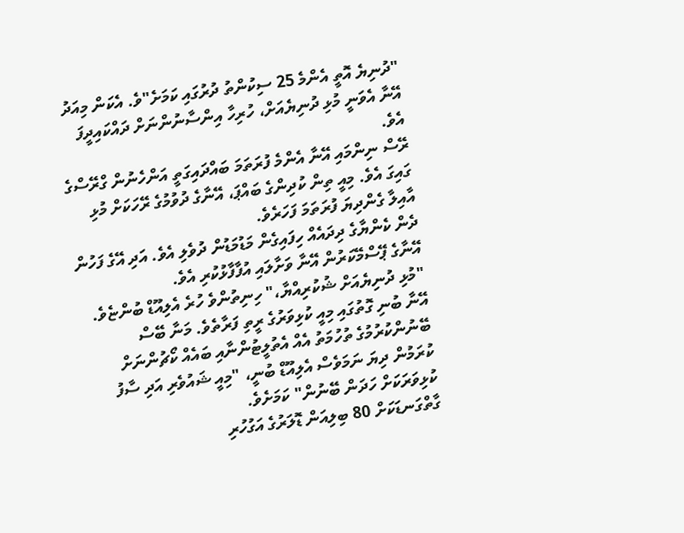"ދުނިޔެ އޮތީ އެންމެ 25 ސިކުންތު ދުރުގައި ކަމަށެ"ވެ. އެކަން މިއަދު އޭނާ އެވަނީ މުޅި ދުނިޔެއަށް، ހުރިހާ އިންސާނުންނަށް ދައްކައިދީފަ އެވެ.
ރޭސް ނިންމައި އޭނާ އެންމެ ފުރަތަމަ ބައްދައިގަތީ އަންހެނުން ގްރޭސްގެ ގައިގަ އެވެ. މިއީ ތިން ކުދިންގެ ބައްޕަ، އޭނާގެ ދުވުމުގެ ރޭހަކަށް މުޅި އާއިލާ ގެންދިޔަ ފުރަތަމަ ފަހަރެވެ.
ދެން ކެންޔާގެ ދިދައެއް ހިފައިގެން މަޑުމަޑުން ދުވެލި އެވެ. އަދި އޭގެ ފަހުން އޭނާގެ ޕޭސްމޭކަރުން އޭނާ ވަށާލައި އުފާފާޅުކުރި އެވެ.
"މުޅި ދުނިޔެއަށް ޝުކުރިއްޔާ،" ހިނިތުންވެ ހުރެ އެލިއޫޑް ބުންޏެވެ.
އޭނާ ބުނި ގޮތުގައި މިއީ ކުޅިވަރުގެ ރީތި ފަރާތެވެ. މަނާ ބޭސް ބޭނުންކުރުމުގެ ތުހުމަތު އެއް އެތުލީޓުންނާއި ބައެއް ކޯޗުންނަށް ކުރަމުން ދިޔަ ނަމަވެސް އެލިއޫޑް ބުނީ، "މިއީ ޝައުވެރި އަދި ސާފު ކުޅިވަރަކަށް ހަދަން ބޭނުން" ކަމަށެވެ.
ގާތްގަނޑަކަށް 80 ބިލިއަން ޑޮލަރުގެ އަގުހުރި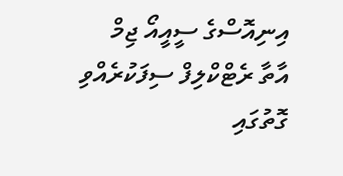އިނިއޮސްގެ ސީއީއޯ ޖިމް އާތާ ރެޓްކްލިފް ސިފަކުރެއްވި ގޮތުގައި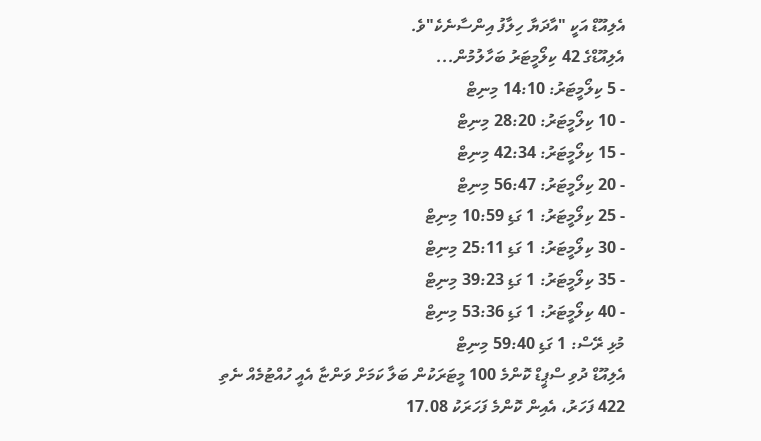އެލިއޫޑް އަކީ "އާދަޔާ ހިލާފު އިންސާނެކެ"ވެ.
އެލިއޫޑްގެ 42 ކިލޯމީޓަރު ބަހާލުމުން...
- 5 ކިލޯމީޓަރު: 14:10 މިނިޓް
- 10 ކިލޯމީޓަރު: 28:20 މިނިޓް
- 15 ކިލޯމީޓަރު: 42:34 މިނިޓް
- 20 ކިލޯމީޓަރު: 56:47 މިނިޓް
- 25 ކިލޯމީޓަރު: 1 ގަޑި 10:59 މިނިޓް
- 30 ކިލޯމީޓަރު: 1 ގަޑި 25:11 މިނިޓް
- 35 ކިލޯމީޓަރު: 1 ގަޑި 39:23 މިނިޓް
- 40 ކިލޯމީޓަރު: 1 ގަޑި 53:36 މިނިޓް
މުޅި ރޭސް: 1 ގަޑި 59:40 މިނިޓް
އެލިއޫޑް ދުވި ސްޕީޑް ކޮންމެ 100 މީޓަރަކުން ބަލާ ކަމަށް ވަންޏާ އެއީ ހުއްޓުމެއް ނެތި 422 ފަހަރު، އެއިން ކޮންމެ ފަހަރަކު 17.08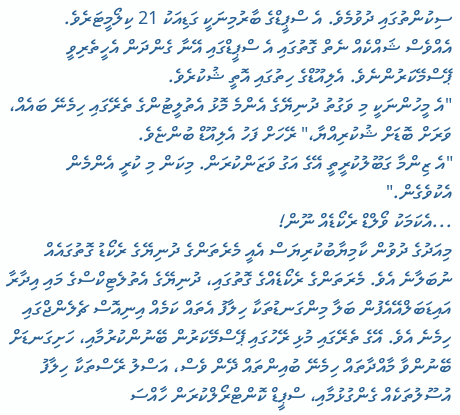ސިކުންތުގައި ދުވުމެވެ. އެ ސްޕީޑްގެ ބާރުމިނަކީ ގަޑިއަކު 21 ކިލޯމީޓަރެވެ.
އެއްވެސް ޝައްކެއް ނެތް ގޮތުގައި އެ ސްޕީޑްގައި އޭނާ ގެންދަން އެހީތެރިވީ ޕޭސްމޭކަރުންނެވެ. އެލިއޫޑްގެ ހިތުގައި އޮތީ ޝުކުރެވެ.
"އެ މީހުންނަކީ މި ވަގުތު ދުނިޔޭގެ އެންމެ މޮޅު އެތުލީޓުންގެ ތެރޭގައި ހިމެނޭ ބައެއް، ވަރަށް ބޮޑަށް ޝުކުރިއްޔާ،" ރޭހަށް ފަހު އެލިއޫޑް ބުންޏެވެ.
"އެ ޒިންމާ ގަބޫލުކުރީތީ އޭގެ އަގު ވަޒަންކުރަން. މިކަން މި ކުރީ އެންމެން އެކުވެގެން."
...އެކަމަކު ވޯލްޑް ރެކޯޑެއް ނޫން!
މިއަދުގެ ދުވުން ކާމިޔާބުކުރިޔަސް އެއީ މެރެތަންގެ ދުނިޔޭގެ ރެކޯޑު ގޮތުގައެއް ނުބަލާނެ އެވެ. މެރަތަންގެ ރެކޯޑެއްގެ ގޮތުގައި، ދުނިޔޭގެ އެތުލެޓިކްސްގެ މައި އިދާރާ އައިޑަބަލްއޭއެފުން ބަލާ މިންގަނޑުތަކާ ހިލާފު އެތައް ކަމެއް އިނިއޮސް ޗެލެންޖްގައި ހިމެނެ އެވެ. އޭގެ ތެރޭގައި މުޅި ރޭހުގައި ޕޭސްމޭކަރުން ބޭނުންކުރުމާއި، ހަށިގަނޑަށް ބޭނުންވާ މާއްދާތައް ހިމެނޭ ބުއިންތައް ދޭން ވެސް، އަސްލު ރޭސްތަކާ ހިލާފު އުސޫލުތަކެއް ގެންގުޅުމާއި، ސްޕީޑް ކޮންޓްރޯލްކުރަން ހާއްސަ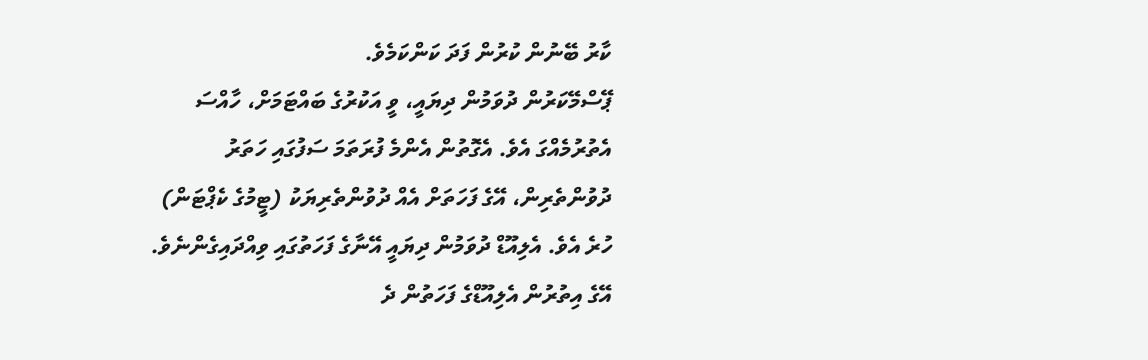ކާރު ބޭނުން ކުރުން ފަދަ ކަންކަމެވެ.
ޕޭސްމޭކަރުން ދުވަމުން ދިޔައީ، ވީ އަކުރުގެ ބައްޓަމަށް، ހާއްސަ އެތުރުމެއްގަ އެވެ. އެގޮތުން އެންމެ ފުރަތަމަ ސަފުގައި ހަތަރު ދުވުންތެރިން، އޭގެ ފަހަތަށް އެއް ދުވުންތެރިޔަކު (ޓީމުގެ ކެޕްޓަން) ހުރެ އެވެ. އެލިއޫޑް ދުވަމުން ދިޔައީ އޭނާގެ ފަހަތުގައި ވިއްދައިގެންނެވެ. އޭގެ އިތުރުން އެލިއޫޑްގެ ފަހަތުން ދެ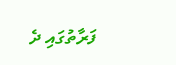ފަރާތުގައި ދެ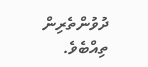ދުވުންތެރިން ތިއްބެވެ.